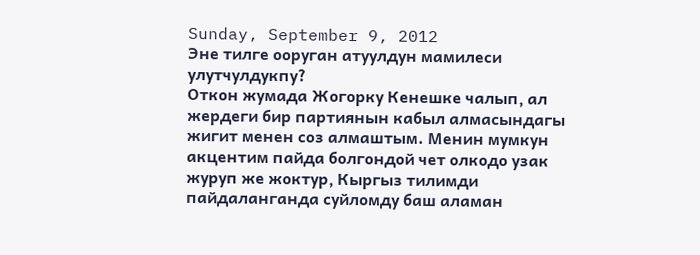Sunday, September 9, 2012
Эне тилге ооруган атуулдун мамилеси улутчулдукпу?
Откон жумада Жогорку Кенешке чалып, ал жердеги бир партиянын кабыл алмасындагы жигит менен соз алмаштым. Менин мумкун акцентим пайда болгондой чет олкодо узак журуп же жоктур, Кыргыз тилимди пайдаланганда суйломду баш аламан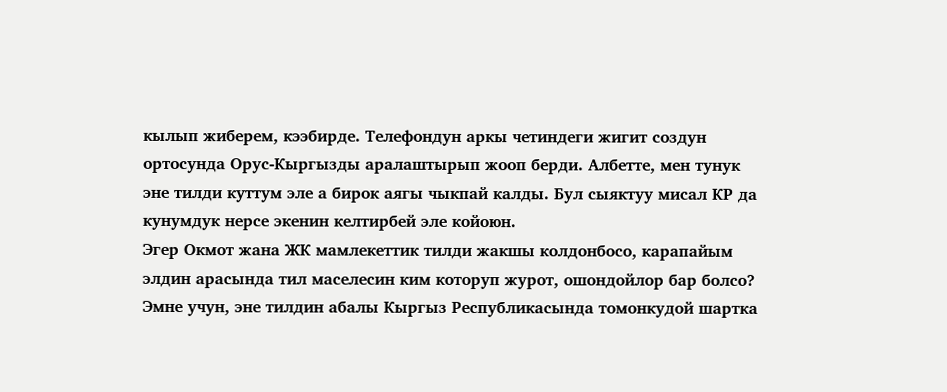кылып жиберем, кээбирде. Телефондун аркы четиндеги жигит создун ортосунда Орус-Кыргызды аралаштырып жооп берди. Албетте, мен тунук эне тилди куттум эле а бирок аягы чыкпай калды. Бул сыяктуу мисал КР да кунумдук нерсе экенин келтирбей эле койоюн.
Эгер Окмот жана ЖК мамлекеттик тилди жакшы колдонбосо, карапайым элдин арасында тил маселесин ким которуп журот, ошондойлор бар болсо? Эмне учун, эне тилдин абалы Кыргыз Республикасында томонкудой шартка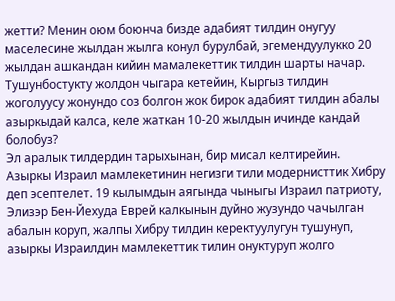жетти? Менин оюм боюнча бизде адабият тилдин онугуу маселесине жылдан жылга конул бурулбай, эгемендуулукко 20 жылдан ашкандан кийин мамалекеттик тилдин шарты начар. Тушунбостукту жолдон чыгара кетейин, Кыргыз тилдин жоголуусу жонундо соз болгон жок бирок адабият тилдин абалы азыркыдай калса, келе жаткан 10-20 жылдын ичинде кандай болобуз?
Эл аралык тилдердин тарыхынан, бир мисал келтирейин. Азыркы Израил мамлекетинин негизги тили модернисттик Хибру деп эсептелет. 19 кылымдын аягында чыныгы Израил патриоту, Элизэр Бен-Йехуда Еврей калкынын дуйно жузундо чачылган абалын коруп, жалпы Хибру тилдин керектуулугун тушунуп, азыркы Израилдин мамлекеттик тилин онуктуруп жолго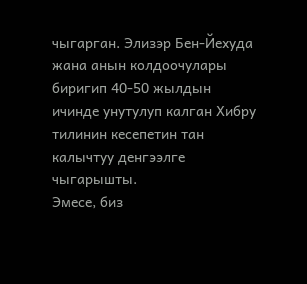чыгарган. Элизэр Бен-Йехуда жана анын колдоочулары биригип 40-50 жылдын ичинде унутулуп калган Хибру тилинин кесепетин тан калычтуу денгээлге чыгарышты.
Эмесе, биз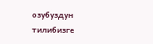озубуздун тилибизге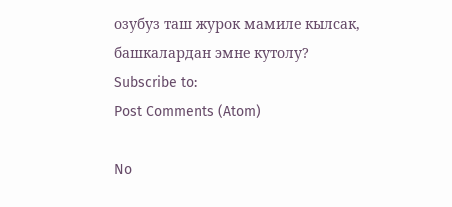озубуз таш журок мамиле кылсак, башкалардан эмне кутолу?
Subscribe to:
Post Comments (Atom)

No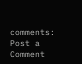comments:
Post a Comment